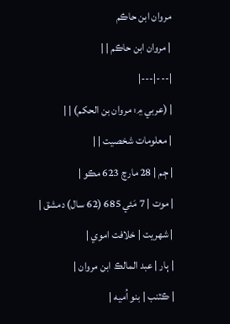مروان ابن حاڪم
| مروان ابن حاڪم | |
|---|---|
| (عربي ۾: مروان بن الحكم) | |
| معلومات شخصيت | |
| ڄم | 28 مارچ 623 مڪو |
| موت | 7 مَئي 685 (62 سال) دمشق |
| شھريت | خلافت اموي |
| ٻار | عبد المالڪ ابن مروان |
| ڪٽنب | بنو اُميه |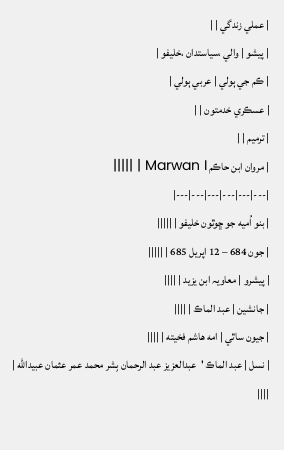| عملي زندگي | |
| پيشو | والي ،سياستدان ،خليفو |
| ڪم جي ٻولي | عربي ٻولي |
| عسڪري خدمتون | |
| ترميم | |
| مروان ابن حاڪم Marwan I | |||||
|---|---|---|---|---|---|
| بنو اُميه جو ڇوٿون خليفو | |||||
| جون 684 – 12 اپريل 685 | |||||
| پيشرو | معاويہ ابن يزيد | ||||
| جانشين | عبد الماڪ | ||||
| جيون ساٿي | امه هاشم فخيته | ||||
| نسل | عبد الماڪ 'عبدالعزيز عبد الرحمان بِشر محمد عمر عثمان عبيدالله | ||||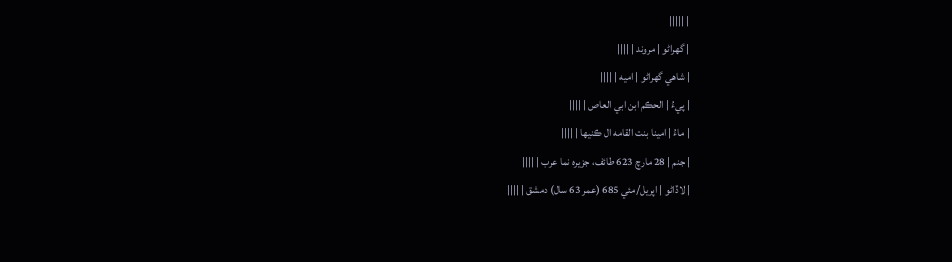| |||||
| گهراڻو | مروند | ||||
| شاھي گھراڻو | اميه | ||||
| پيءُ | الحڪم ابن ابي العاص | ||||
| ماءُ | امينا بنت القامه ال ڪنيها | ||||
| جنم | 28 مارچ 623 طائف، جزيره نما عرب | ||||
| لاڏاڻو | اپريل/مئي 685 (عمر 63 سال) دمشق | ||||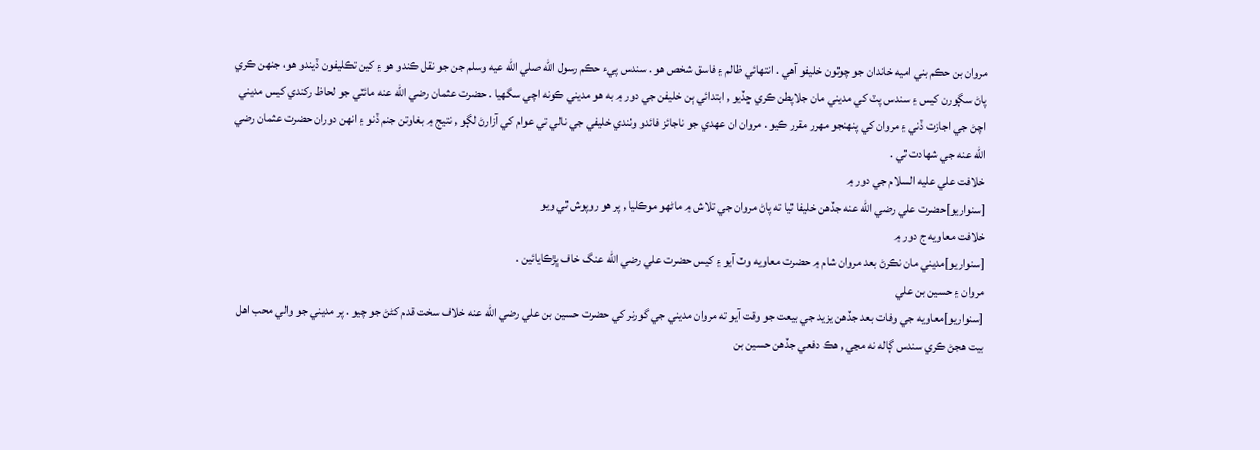مروان بن حڪم بني اميه خاندان جو چوٿون خليفو آهي . انتهائي ظالم ۽ فاسق شخص هو . سندس پيء حڪم رسول الله صلي الله عيه وسلم جن جو نقل ڪندو هو ۽ کين تڪليفون ڏيندو هو، جنهن ڪري پاڻ سڳورن کيس ۽ سندس پٽ کي مديني مان جلاپطن ڪري ڇڏيو , ابتدائي ٻن خليفن جي دور ۾ به هو مديني ڪونه اچي سگهيا . حضرت عثمان رضي الله عنه مائٽي جو لحاظ رکندي کيس مديني اچڻ جي اجازت ڏني ۽ مروان کي پنهنجو مهرر مقرر ڪيو . مروان ان عهدي جو ناجائز فائدو وٺندي خليفي جي نالي تي عوام کي آزارڻ لڳو , نتيج ۾ بغاوتن جنم ڏنو ۽ انهن دوران حضرت عثمان رضي الله عنه جي شهادت ٿي .
خلافت علي عليه السلام جي دور ۾
[سنواريو]حضرت علي رضي الله عنه جڏهن خليفا ٿيا ته پاڻ مروان جي تلاش ۾ ماڻهو موڪليا , پر هو روپوش ٿي ويو
خلافت معاويه ج دور ۾
[سنواريو]مديني مان نڪرڻ بعد مروان شام ۾ حضرت معاويه وٽ آيو ۽ کيس حضرت علي رضي الله عنگ خاف ڀڙڪايائين .
مروان ۽ حسين بن علي
[سنواريو]معاويه جي وفات بعد جڏهن يزيد جي بيعت جو وقت آيو ته مروان مديني جي گورنر کي حضرت حسين بن علي رضي الله عنه خلاف سخت قدم کڻڻ جو چيو . پر مديني جو والي محب اهل بيت هجڻ ڪري سندس ڳاله نه مڃي , هڪ دفعي جڏهن حسين بن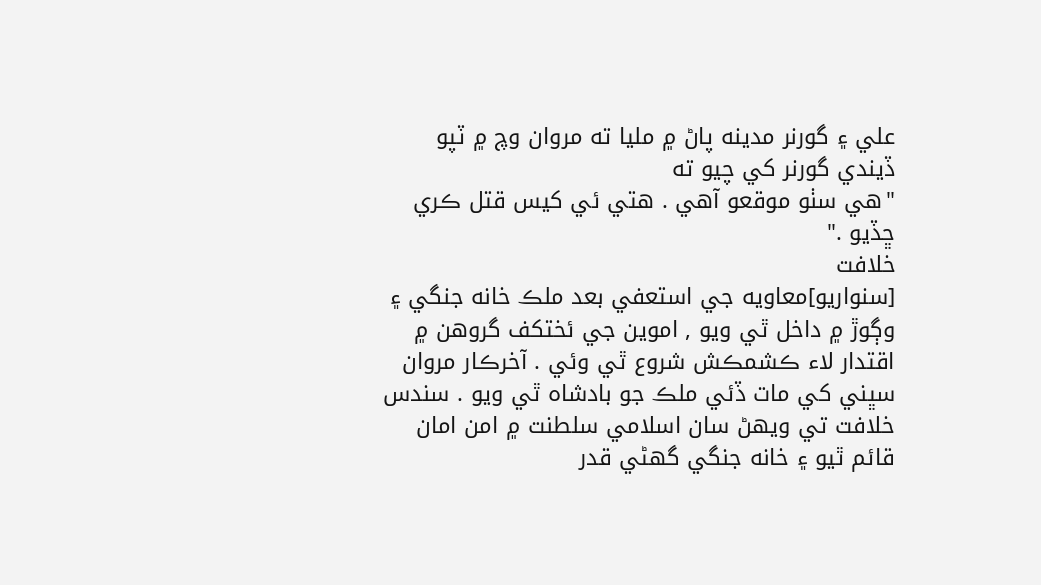علي ۽ گورنر مدينه پاڻ ۾ مليا ته مروان وچ ۾ ٽپو ڏيندي گورنر کي چيو ته
"هي سٺو موقعو آهي . هتي ئي کيس قتل ڪري ڇڏيو ."
خلافت
[سنواريو]معاويه جي استعفي بعد ملڪ خانه جنگي ۽ وڳوڙ ۾ داخل ٿي ويو , اموين جي ئختکف گروهن ۾ اقتدار لاء ڪشمڪش شروع ٿي وئي . آخرڪار مروان سڀني کي مات ڏئي ملڪ جو بادشاه ٿي ويو . سندس خلافت تي ويهڻ سان اسلامي سلطنت ۾ امن امان قائم ٿيو ۽ خانه جنگي گهڻي قدر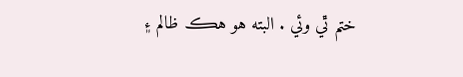ختم ٿي وئي . البته هو هڪ ظالم ۽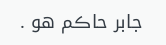جابر حاڪم هو .